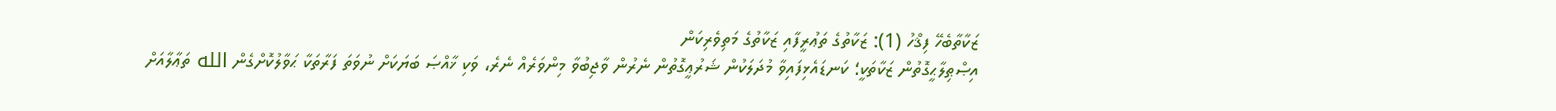ޒަކާތާބެހޭ ފިޤްހު (1): ޒަކާތުގެ ތަޢުރީފާއި ޒަކާތުގެ މަތިވެރިކަން
އިޞްޠިލާޙީގޮތުން ޒަކާތަކީ؛ ކަނޑައެޅިފައިވާ މުދަލަކުން ޝަރުޢީގޮތުން ނެރުން ވާޖިބުވާ މިންވަރެއް ނެރެ، ވަކި ޚާއްޞަ ބަޔަކަށް ނުވަތަ ފަރާތަކާ ޙަވާލުކޮށްގެން الله ތަޢާލާއަށް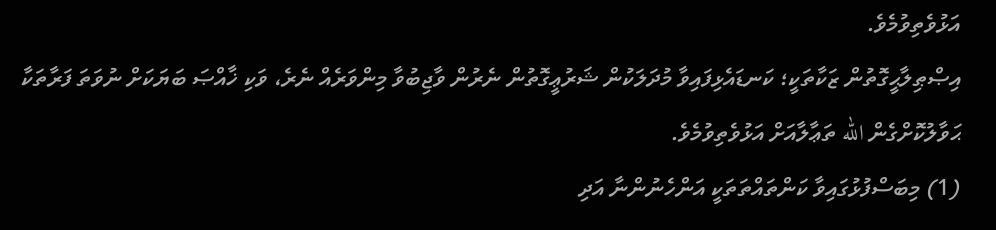އަޅުވެތިވުމެވެ.
އިޞްޠިލާޙީގޮތުން ޒަކާތަކީ؛ ކަނޑައެޅިފައިވާ މުދަލަކުން ޝަރުޢީގޮތުން ނެރުން ވާޖިބުވާ މިންވަރެއް ނެރެ، ވަކި ޚާއްޞަ ބަޔަކަށް ނުވަތަ ފަރާތަކާ ޙަވާލުކޮށްގެން الله ތަޢާލާއަށް އަޅުވެތިވުމެވެ.
(1) މިބަސްފުޅުގައިވާ ކަންތައްތަތަކީ އަންހެނުންނާ އަދި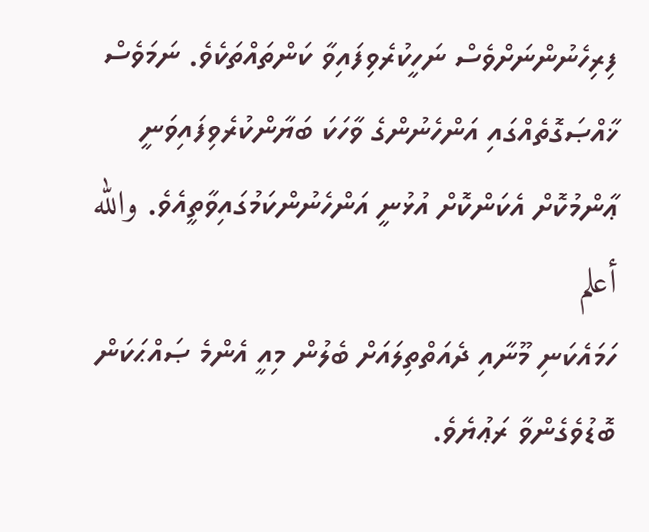ފިރިހެނުންނަށްވެސް ނަހީކުރެވިފައިވާ ކަންތައްތަކެވެ. ނަމަވެސް ޚާއްޞަގޮތެއްގައި އަންހެނުންގެ ވާހަކަ ބަޔާންކުރެވިފައިވަނީ ޢާންމުކޮށް އެކަންކޮށް އުޅުނީ އަންހެނުންކަމުގައިވާތީއެވެ. والله أعلم
ހަމައެކަނި މޫނާއި ދެއަތްތިލައަށް ބެލުން މިއީ އެންމެ ޞައްޙަކަން ބޮޑުވެގެންވާ ރަޢުޔެވެ.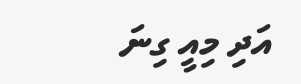އަދި މިއީ ގިނަ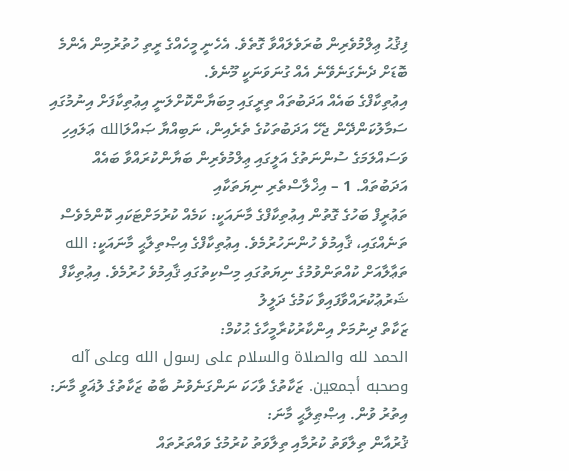ފިޤުޙު ޢިލްމުވެރިން ބުރަވެލައްވާ ގޮތެވެ. އެހެނީ މީހެއްގެ ރީތި ހުތުރުމިން އެންމެ ބޮޑަށް ދެނެގަނެވޭނެ އެއް ގުނަވަނަކީ މޫނެވެ.
އިޢުތިކާފްގެ ބައެއް އަދަބުތައް ތިރީގައި މިބަޔާންކޮށްލަނީ އިޢުތިކާފަށް އިނުމުގައި ސަމާލުކަންދޭން ޖެހޭ އަދަބުތަކުގެ ތެރެއިން، ނަބިއްޔާ ޞައްލަالله ޢަލައިހި ވަސައްލަމަގެ ސުންނަތުގެ އަލީގައި ޢިލްމުވެރިން ބަޔާންކުރައްވާ ބައެއް އަދަބުތައް. 1 – އިޚްލާސްތެރި ނިޔަތަކާއި
ތަޢުރީފް ބަހުގެ ގޮތުން އިޢުތިކާފްގެ މާނައަކީ: ކަމެއް ކުރުމަށްޓަކައި ކޮންމެވެސް ތަނެއްގައި، ޤާއިމުވެ ހުންނަހުރުމެވެ. އިޢުތިކާފްގެ އިޞްތިލާޙީ މާނައަކީ: الله ތަޢާލާއަށް ކުއްތަންވުމުގެ ނިޔަތުގައި މިސްކިތުގައި ޤާއިމުވެ ހުރުމެވެ. އިޢުތިކާފް ޝަރުޢުކުރައްވާފައިވާ ކަމުގެ ދަލީލު
ޒަކާތް ދިނުމަށް އިންކާރުކުރާމީހާގެ ޙުކުމް:
الحمد لله والصلاة والسلام على رسول الله وعلى آله وصحبه أجمعين. ޒަކާތުގެ ވާހަކަ ނަންގަނެވުނު ބާބު ޒަކާތުގެ ލުޣަވީ މާނަ: އިތުރު ވުން. އިޞްޠިލާޙީ މާނަ:
ޤުރުއާން ތިލާވަތު ކުރުމާއި ތިލާވަތު ކުރުމުގެ ވައްތަރުތައް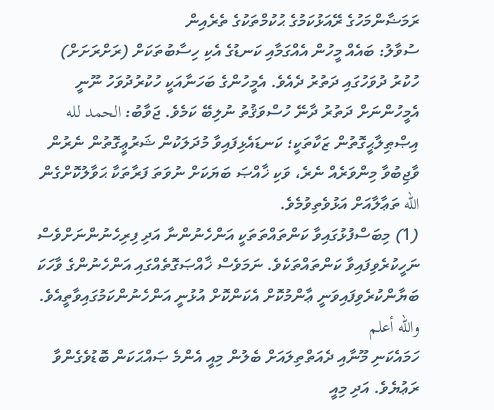ރަމަޟާންމަހުގެ ރޭއަޅުކަމުގެ ޙުކުމްތަކުގެ ތެރެއިން
ސުވާލު: ބައެއް މީހުން އެއްގަމާއި ކަނޑުގެ އެކި ހިސާބުތަކަށް (ރަށްރަށަށް) ހުކުރު ދުވަހުގައި ދަތުރު ދެއެވެ. އެމީހުންގެ ބަހަނާއަކީ ހުކުރުދުވަހު ނޫނީ އެމީހުންނަށް ދަތުރު ދާނޭ ހުސްވަޤުތު ނުލިބޭ ކަމެވެ. ޖަވާބު: الحمد لله
އިޞްޠިލާޙީގޮތުން ޒަކާތަކީ؛ ކަނޑައެޅިފައިވާ މުދަލަކުން ޝަރުޢީގޮތުން ނެރުން ވާޖިބުވާ މިންވަރެއް ނެރެ، ވަކި ޚާއްޞަ ބަޔަކަށް ނުވަތަ ފަރާތަކާ ޙަވާލުކޮށްގެން الله ތަޢާލާއަށް އަޅުވެތިވުމެވެ.
(1) މިބަސްފުޅުގައިވާ ކަންތައްތަތަކީ އަންހެނުންނާ އަދި ފިރިހެނުންނަށްވެސް ނަހީކުރެވިފައިވާ ކަންތައްތަކެވެ. ނަމަވެސް ޚާއްޞަގޮތެއްގައި އަންހެނުންގެ ވާހަކަ ބަޔާންކުރެވިފައިވަނީ ޢާންމުކޮށް އެކަންކޮށް އުޅުނީ އަންހެނުންކަމުގައިވާތީއެވެ. والله أعلم
ހަމައެކަނި މޫނާއި ދެއަތްތިލައަށް ބެލުން މިއީ އެންމެ ޞައްޙަކަން ބޮޑުވެގެންވާ ރަޢުޔެވެ. އަދި މިއީ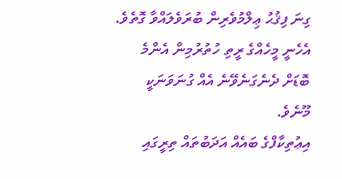ގިނަ ފިޤުޙު ޢިލްމުވެރިން ބުރަވެލައްވާ ގޮތެވެ. އެހެނީ މީހެއްގެ ރީތި ހުތުރުމިން އެންމެ ބޮޑަށް ދެނެގަނެވޭނެ އެއް ގުނަވަނަކީ މޫނެވެ.
އިޢުތިކާފްގެ ބައެއް އަދަބުތައް ތިރީގައި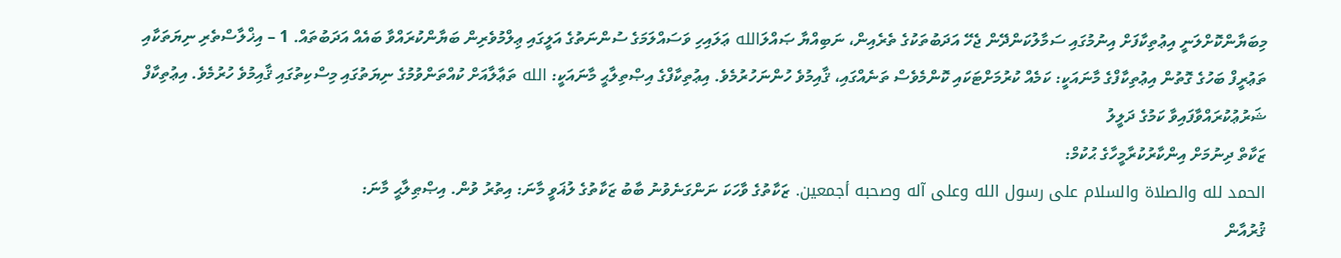މިބަޔާންކޮށްލަނީ އިޢުތިކާފަށް އިނުމުގައި ސަމާލުކަންދޭން ޖެހޭ އަދަބުތަކުގެ ތެރެއިން، ނަބިއްޔާ ޞައްލަالله ޢަލައިހި ވަސައްލަމަގެ ސުންނަތުގެ އަލީގައި ޢިލްމުވެރިން ބަޔާންކުރައްވާ ބައެއް އަދަބުތައް. 1 – އިޚްލާސްތެރި ނިޔަތަކާއި
ތަޢުރީފް ބަހުގެ ގޮތުން އިޢުތިކާފްގެ މާނައަކީ: ކަމެއް ކުރުމަށްޓަކައި ކޮންމެވެސް ތަނެއްގައި، ޤާއިމުވެ ހުންނަހުރުމެވެ. އިޢުތިކާފްގެ އިޞްތިލާޙީ މާނައަކީ: الله ތަޢާލާއަށް ކުއްތަންވުމުގެ ނިޔަތުގައި މިސްކިތުގައި ޤާއިމުވެ ހުރުމެވެ. އިޢުތިކާފް ޝަރުޢުކުރައްވާފައިވާ ކަމުގެ ދަލީލު
ޒަކާތް ދިނުމަށް އިންކާރުކުރާމީހާގެ ޙުކުމް:
الحمد لله والصلاة والسلام على رسول الله وعلى آله وصحبه أجمعين. ޒަކާތުގެ ވާހަކަ ނަންގަނެވުނު ބާބު ޒަކާތުގެ ލުޣަވީ މާނަ: އިތުރު ވުން. އިޞްޠިލާޙީ މާނަ:
ޤުރުއާން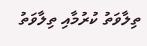ތިލާވަތު ކުރުމާއި ތިލާވަތު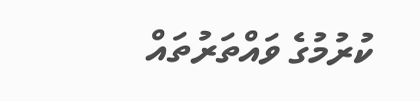ކުރުމުގެ ވައްތަރުތައް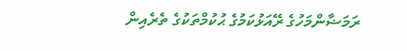ރަމަޟާންމަހުގެ ރޭއަޅުކަމުގެ ޙުކުމްތަކުގެ ތެރެއިން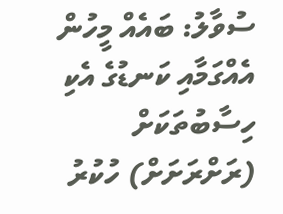ސުވާލު: ބައެއް މީހުން އެއްގަމާއި ކަނޑުގެ އެކި ހިސާބުތަކަށް (ރަށްރަށަށް) ހުކުރު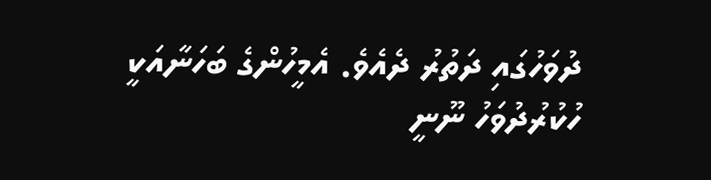ދުވަހުގައި ދަތުރު ދެއެވެ. އެމީހުންގެ ބަހަނާއަކީ ހުކުރުދުވަހު ނޫނީ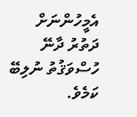އެމީހުންނަށް ދަތުރު ދާނޭ ހުސްވަޤުތު ނުލިބޭ ކަމެވެ.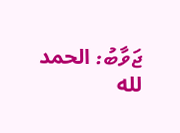ޖަވާބު: الحمد لله